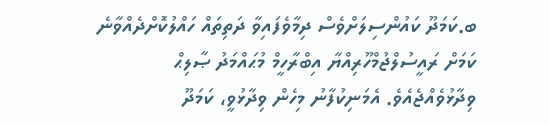ބ.ކަމަދޫ ކައުންސިލަށްވެސް ދިމާވެފައިވާ ދަތިތައް ހައްލުކޮށްދެއްވާނެ ކަމަށް ރައީސުލްޖުމްހޫރިއްޔާ އިބްރާހީމް މުޙައްމަދު ޞާލިޙް ވިދާޅުވެއްޖެއެވެ. އެމަނިކުފާނު މިހެން ވިދާޅުވީ، ކަމަދޫ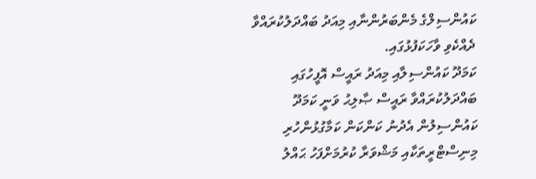ކައުންސިލްގެ މެންބަރުންނާއި މިއަދު ބައްދަލުކުރައްވާ ދެއްކެވި ވާހަކަފުޅުގައި.
ކަމަދޫ ކައުންސިލާއި މިއަދު ރައީސް އޮފީހުގައި ބައްދަލުކުރައްވާ ރައީސް ޞާލިޙު ވަނީ ކަމަދޫ ކައުންސިލުން އެދުނު ކަންކަން ކަމާގުޅުންހުރި މިނިސްޓްރީތަކާއި މަޝްވަރާ ކުރުމަށްފަހު ޙައްލު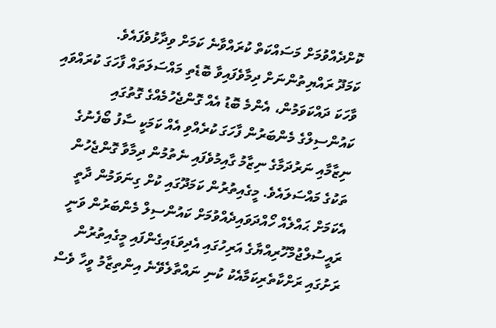ކޮށްދެއްވުމަށް މަސައްކަތް ކުރައްވާނެ ކަމަށް ވިދާޅުވެފައެވެ.
ކަމަދޫ ރައްޔިތުންނަށް ދިމާވެފައިވާ ބޮޑެތި މައްސަލަތައް ފާހަގަ ކުރައްވައި ވާހަކަ ދައްކަވަމުން، އެންމެ ބޮޑު އެއް ގޮންޖެހުމެއްގެ ގޮތުގައި ކައުންސިލްގެ މެންބަރުން ފާހަގަ ކުރެއްވި އެއް ކަމަކީ ސާފު ބޯފެނުގެ ނިޒާމާއި ނަރުދަމާގެ ނިޒާމު ގާއިމުވެފައި ނެތުމުން ދިމާވާ ގޮންޖެހުން ތަކުގެ މައްސަލައެވެ. މީގެއިތުރުން ކަމަދޫގައި ކުށް ގިނަވަމުން ދާތީ އެކަމަށް ޙައްލެއް ހޯއްދަވައިދެއްވުމަށް ކައުންސިލް މެންބަރުން ވަނީ ރައީސުލްޖުމްހޫރިއްޔާގެ އަރިހުގައި އެދިވަޑައިގެންފައި މީގެއިތުރުން ރަށުގައި ރަށްކާތެރިކަމާއެކު ކުނި ނައްތާލެވޭނެ އިންތިޒާމު ވީހާ ވެސް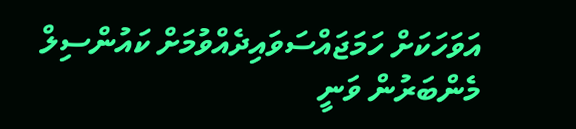އަވަހަކަށް ހަމަޖައްސަވައިދެއްވުމަށް ކައުންސިލް މެންބަރުން ވަނީ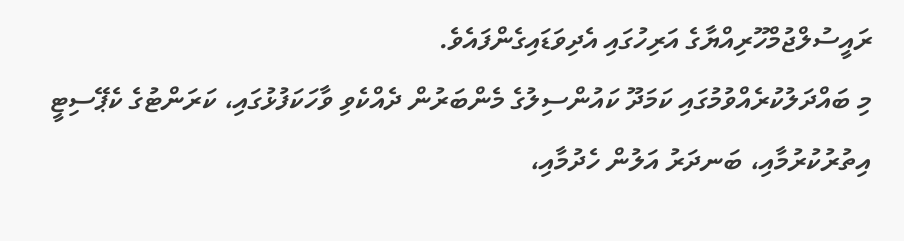ރައީސުލްޖުމްހޫރިއްޔާގެ އަރިހުގައި އެދިވަޑައިގެންފައެވެ.
މި ބައްދަލުކުރެއްވުމުގައި ކަމަދޫ ކައުންސިލުގެ މެންބަރުން ދެއްކެވި ވާހަކަފުޅުގައި، ކަރަންޓުގެ ކެޕޭސިޓީ އިތުރުކުރުމާއި، ބަނދަރު އަލުން ހެދުމާއި،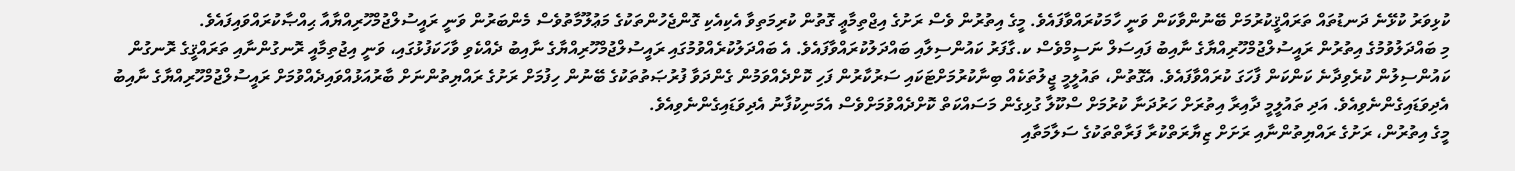ކުޅިވަރު ކުޅޭނެ ދަނޑުތައް ތަރައްޤީކުރުމަށް ބޭނުންވާކަން ވަނީ ހާމަކުރައްވާފައެވެ. މީގެ އިތުރުން ވެސް ރަށުގެ އިޖްތިމާޢީ ގޮތުން ކުރިމަތިވާ އެކިއެކި ގޮންޖެހުންތަކުގެ މަޢުލޫމާތުވެސް މެންބަރުން ވަނީ ރައީސުލްޖުމްހޫރިއްޔާއާ ޙިއްޞާކުރައްވައިފައެވެ.
މި ބައްދަލުވުމުގެ އިތުރުން ރައީސުލްޖުމްހޫރިއްޔާގެ ނާއިބު ފައިސަލް ނަސީމްވެސް ކ.ގާފަރު ކައުންސިލާއި ބައްދަލުކުރައްވާފައެވެ. އެ ބައްދަލުކުރެއްވުމުގައި ރައީސުލްޖުމްހޫރިއްޔާގެ ނާއިބު ދެއްކެވި ވާހަކަފުޅުގައި، ވަނީ އިޖުތިމާއީ ރޮނގުންނާއި ތަރައްޤީގެ ރޮނގުން ކައުންސިލުން ކުރެވިދާނެ ކަންކަން ފާހަގަ ކުރައްވާފައެވެ. އެގޮތުން، ތައުލީމީ ޖީލުތަކެއް ބިނާކުރުމަށްޓަކައި ސަރުކާރުން ފަހި ކޮށްދެއްވަމުން ގެންދަވާ ފުރުޞަތުތަކުގެ ބޭނުން ހިފުމަށް ރަށުގެ ރައްޔިތުންނަށް ބާރުއަޅުއްވައިދެއްވުމަށް ރައީސުލްޖުމްހޫރިއްޔާގެ ނާއިބު އެދިވަޑައިގެންނެވިއެވެ. އަދި ތައުލީމީ ދާއިރާ އިތުރަށް ހަރުދަނާ ކުރުމަށް ސްކޫލާ ގުޅިގެން މަސައްކަތް ކޮށްދެއްވުމަށްވެސް އެމަނިކުފާނު އެދިވަޑައިގެންނެވިއެވެ.
މީގެ އިތުރުން، ރަށުގެ ރައްޔިތުންނާއި ރަށަށް ޒިޔާރަތްކުރާ ފަރާތްތަކުގެ ސަލާމަތާއި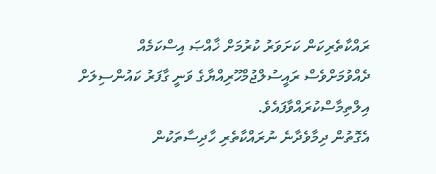ރައްކާތެރިކަން ކަށަވަރު ކުރުމަށް ޚާއްޞަ އިސްކަމެއް ދެއްވުމަށްވެސް ރައީސުލްޖުމްހޫރިއްޔާގެ ވަނީ ގާފަރު ކައުންސިލަށް އިލްތިމާސްކުރައްވާފައެވެ.
އެގޮތުން ދިމާވެދާނެ ނުރައްކާތެރި ހާދިސާތަކުން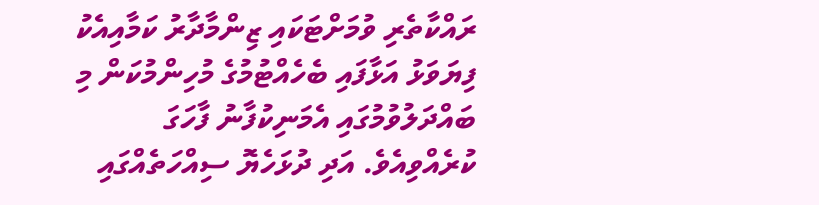ރައްކާތެރި ވުމަށްޓަކައި ޒިންމާދާރު ކަމާއިއެކު ފިޔަވަޅު އަޅާފައި ބެހެއްޓުމުގެ މުހިންމުކަން މި ބައްދަލުވުމުގައި އެމަނިކުފާނު ފާހަގަ ކުރެއްވިއެވެ. އަދި ދުޅަހެޔޮ ސިއްހަތެއްގައި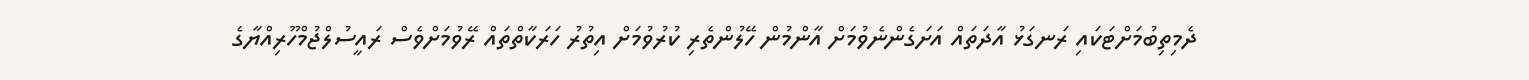ދެމިތިބުމަށްޓަކައި ރަނގަޅު އާދަތައް އަށަގެންނެވުމަށް އާންމުން ހޭލުންތެރި ކުރުވުމަށް އިތުރު ހަރަކާތްތައް ރޭވުމަށްވެސް ރައީސުލްޖުމްހޫރިއްޔާގެ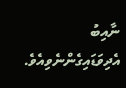ނާއިބު އެދިވަޑައިގެންނެވިއެވެ.